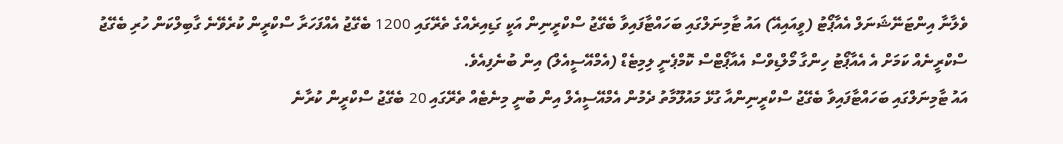ވެލާނާ އިންޓަނޭޝަނަލް އެއާޕޯޓު (ވީއައިއޭ) އައު ޓާމިނަލްގައި ބަހައްޓާފައިވާ ބެގޭޖު ސްކްރީނިން އަކީ ގަޑިއިރެއްގެ ތެރޭގައި 1200 ބެގޭޖު އެއްފަހަރާ ސްކްރީން ކުރެވޭނެ ގާބިލްކަން ހުރި ބެގޭޖު ސްކްރީނެއް ކަމަށް އެ އެއާޕޯޓު ހިންގާ މޯލްޑިވްސް އެއާޕޯޓްސް ކޮމްޕެނީ ލިމިޓެޑް (އެމްއޭސީއެލް) އިން ބުނެފިއެވެ.
އައު ޓާމިނަލްގައި ބަހައްޓާފައިވާ ބެގޭޖު ސްކްރީނިންއާ ގުޅޭ މައުލޫމާތު ދެމުން އެމްއޭސީއެލް އިން ބުނީ މިނެޓެއް ތެރޭގައި 20 ބެގޭޖު ސްކްރީން ކުރާނެ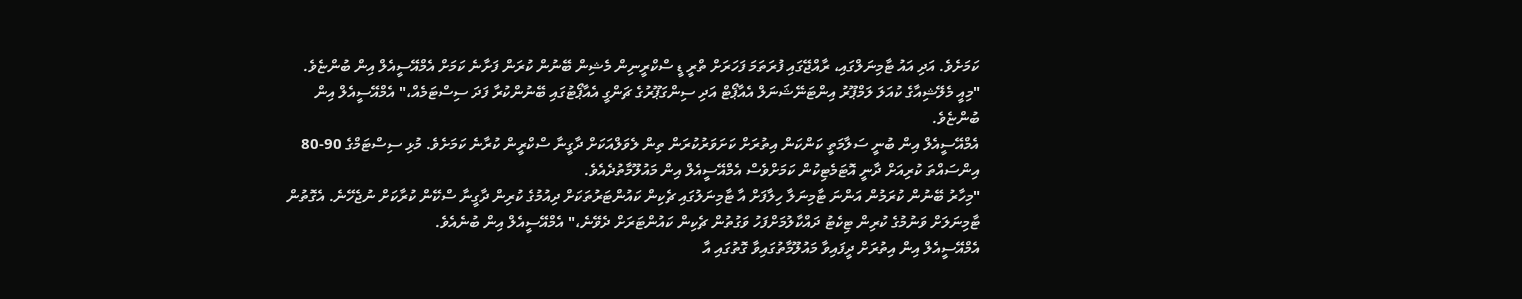ކަމަށެވެ. އަދި އައު ޓާމިނަލްގައި، ރާއްޖޭގައި ފުރަތަމަ ފަހަރަށް ތްރީ ޑީ ސްކްރީނިން މެޝިން ބޭނުން ކުރަން ފަށާނެ ކަމަށް އެމްއޭސީއެލް އިން ބުންޏެވެ.
"މިއީ މެލޭޝިއާގެ ކުއަލަ ލަމްޕޫރު އިންޓަނޭޝަނަލް އެއާޕޯޓް އަދި ސިންގަޕޫރުގެ ޗަންގީ އެއާޕޯޓުގައި ބޭނުންކުރާ ފަދަ ސިސްޓަމެއް،" އެމްއޭސީއެލް އިން ބުންޏެވެ.
އެމްއޭސީއެލް އިން ބުނީ ސަލާމަތީ ކަންކަން އިތުރަށް ކަށަވަރުކުރަން ތިން ލެވަލްއަކަށް ދާގީނާ ސްކްރީން ކުރާނެ ކަމަށެވެ. މުޅި ސިސްޓަމްގެ 90-80 އިންސައްތަ ކުރިއަށް ދާނީ އޮޓަމެޓިކުން ކަމަށްވެސް އެމްއޭސީއެލް އިން މައުލޫމާތުދެއެވެ.
"މިހާރު ބޭނުން ކުރަމުން އަންނަ ޓާމިނަލާ ހިލާފަށް އާ ޓާމިނަލުގައި ޗެކިން ކައުންޓަރުތަކަށް ދިއުމުގެ ކުރިން ދާގީނާ ސްކޭން ކުރާކަށް ނުޖެހޭނެ. އެގޮތުން ޓާމިނަލަށް ވަނުމުގެ ކުރިން ޓިކެޓު ދައްކާލުމަށްފަހު ވަގުތުން ޗެކިން ކައުންޓަރަށް ދެވޭނެ،" އެމްއޭސީއެލް އިން ބުނެއެވެ.
އެމްއޭސީއެލް އިން އިތުރަށް ދީފައިވާ މައުލޫމާތުގައިވާ ގޮތުގައި އާ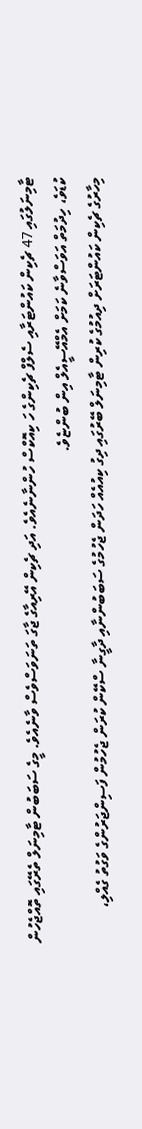ޓާމިނަލުގައި 47 ޗެކިން ކައުންޓަރާއި ސެލްފް ޗެކިންގެ ހަ ކިއޮކްސް ހުންނާނެއެވެ. އަދި ޗެކިން އޭރިއާގެ ޖާގަ ތަނަވަސްވެސް ވާނެއެވެ. މީގެ ސަބަބުން ޓާމިނަލް ތެރޭގައި ތޮއްޖެހުން ކުޑަވެ، ހިދުމަތް އަވަސްވާނެ ކަމަށް އެމްއޭސީއެލް އިން ބުންޏެވެ.
މިހާރުގެ ޗެކިން ކައުންޓަރަށް ދިއުމުގެ ކުރިން ޓާމިނަލް ބޭރުގައި ދިގު ކިއުއެއް ހަދަން ޖެހުމުގެ ސަބަބުންނާއި ދާގީނާ ސްކޭން ކުރަން ޖެހުމުން ފަސިންޖަރުންގެ ވަގުތު ގެއްލި،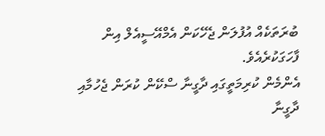ބުރަތަކެއް އުފުލަން ޖެހޭކަން އެމްއޭސީއެލް އިން ފާހަގަކުރެއެވެ.
އެންމެން ކުރިމަތީގައި ދާގީނާ ސްކޭން ކުރަން ޖެހުމާއި ދާގީނާ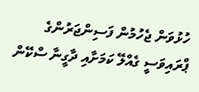ހުޅުވަން ޖެހުމުން ފަސިންޖަރުންގެ ޕްރައިވަސީ ގެއްލޭ ކަމަށާއި ދާގީނާ ސްކޭން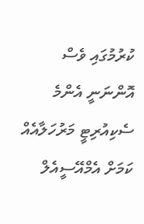ކުރުމުގައި ވެސް އޮންނަނީ އެންމެ ސެކިއުރިޓީ މަރުހަލާއެއް ކަމަށް އެމްއޭސީއެލް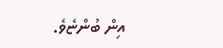އިން ބުންޏެވެ.